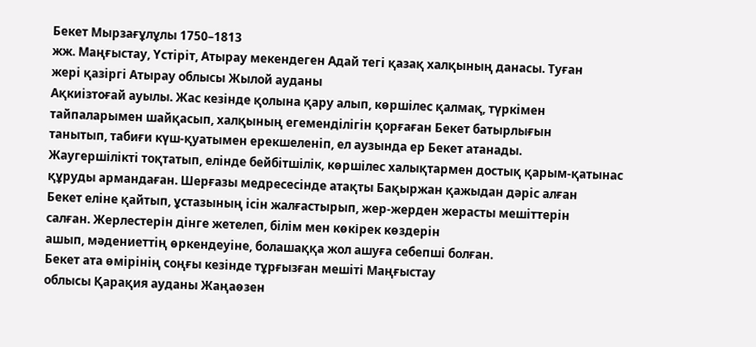Бекет Мырзағұлұлы 1750–1813
жж. Маңғыстау, Үстiрiт, Атырау мекендеген Адай тегi қазақ халқының данасы. Туған
жерi қазiргi Атырау облысы Жылой ауданы
Ақкиiзтоғай ауылы. Жас кезiнде қолына қару алып, көршiлес қалмақ, түркiмен
тайпаларымен шайқасып, халқының егемендiлiгiн қорғаған Бекет батырлығын
танытып, табиғи күш-қуатымен ерекшеленiп, ел аузында ер Бекет атанады.
Жаугершiлiктi тоқтатып, елiнде бейбiтшiлiк, көршiлес халықтармен достық қарым-қатынас
құруды армандаған. Шерғазы медресесiнде атақты Бақыржан қажыдан дәрiс алған
Бекет елiне қайтып, ұстазының iсiн жалғастырып, жер-жерден жерасты мешiттерiн
салған. Жерлестерін дiнге жетелеп, бiлiм мен көкірек көздерiн
ашып, мәдениеттiң өркендеуiне, болашаққа жол ашуға себепшi болған.
Бекет ата өмiрiнiң соңғы кезiнде тұрғызған мешiтi Маңғыстау
облысы Қарақия ауданы Жаңаөзен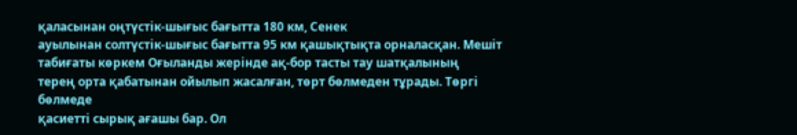қаласынан оңтүстiк-шығыс бағытта 180 км, Сенек
ауылынан солтүстiк-шығыс бағытта 95 км қашықтықта орналасқан. Мешiт табиғаты көркем Оғыланды жерiнде ақ-бор тасты тау шатқалының
терең орта қабатынан ойылып жасалған, төрт бөлмеден тұрады. Төргi бөлмеде
қасиеттi сырық ағашы бар. Ол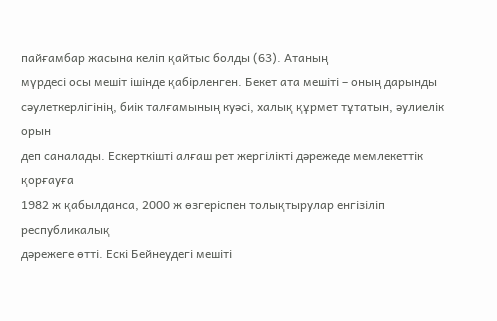пайғамбар жасына келiп қайтыс болды (63). Атаның
мүрдесi осы мешiт iшiнде қабiрленген. Бекет ата мешiтi – оның дарынды
сәулеткерлiгiнiң, биiк талғамының куәсi, халық құрмет тұтатын, әулиелiк орын
деп саналады. Ескерткiштi алғаш рет жергiлiктi дәрежеде мемлекеттiк қорғауға
1982 ж қабылданса, 2000 ж өзгерiспен толықтырулар енгiзiлiп республикалық
дәрежеге өттi. Ескi Бейнеудегi мешiтi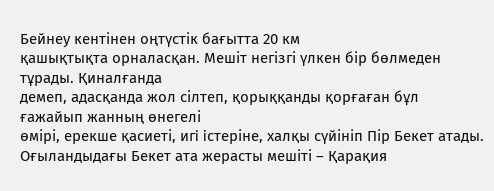Бейнеу кентiнен оңтүстiк бағытта 20 км
қашықтықта орналасқан. Мешiт негiзгi үлкен бiр бөлмеден тұрады. Қиналғанда
демеп, адасқанда жол сiлтеп, қорыққанды қорғаған бұл ғажайып жанның өнегелi
өмiрi, ерекше қасиетi, игi iстерiне, халқы сүйiнiп Пiр Бекет атады.
Оғыландыдағы Бекет ата жерасты мешiтi – Қарақия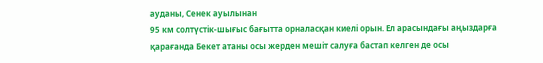ауданы, Сенек ауылынан
95 км солтүстiк-шығыс бағытта орналасқан киелi орын. Ел арасындағы аңыздарға
қарағанда Бекет атаны осы жерден мешiт салуға бастап келген де осы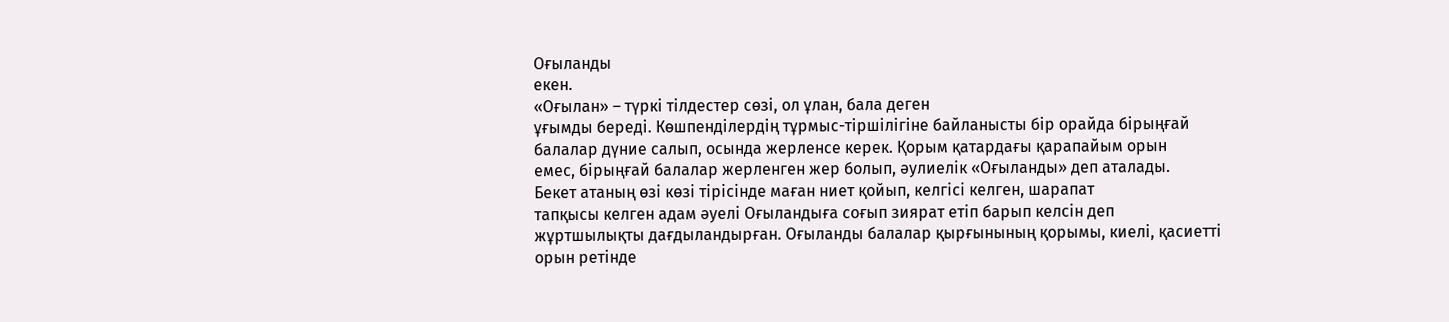Оғыланды
екен.
«Оғылан» – түркi тiлдестер сөзi, ол ұлан, бала деген
ұғымды бередi. Көшпендiлердiң тұрмыс-тiршiлiгiне байланысты бiр орайда бiрыңғай
балалар дүние салып, осында жерленсе керек. Қорым қатардағы қарапайым орын
емес, бiрыңғай балалар жерленген жер болып, әулиелiк «Оғыланды» деп аталады.
Бекет атаның өзi көзi тiрiсiнде маған ниет қойып, келгiсi келген, шарапат
тапқысы келген адам әуелi Оғыландыға соғып зиярат етiп барып келсiн деп
жұртшылықты дағдыландырған. Оғыланды балалар қырғынының қорымы, киелi, қасиеттi
орын ретiнде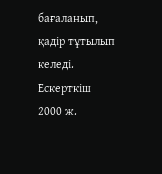бағаланып, қадiр тұтылып келедi. Ескерткіш 2000 ж.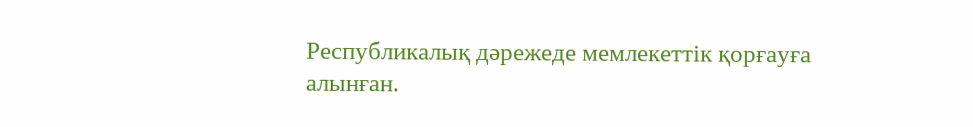Республикалық дәрежеде мемлекеттік қорғауға
алынған.